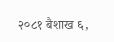२०८१ बैशाख ६,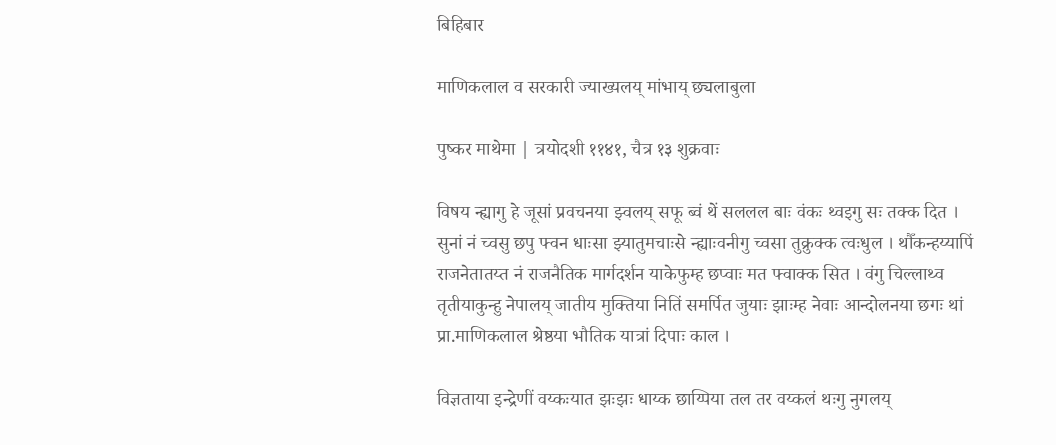बिहिबार

माणिकलाल व सरकारी ज्याख्यलय् मांभाय् छ्यलाबुला

पुष्कर माथेमा | त्रयोदशी ११४१, चैत्र १३ शुक्रवाः

विषय न्ह्यागु हे जूसां प्रवचनया झ्वलय् सफू ब्वं थें सललल बाः वंकः थ्वइगु सः तक्क दित । सुनां नं च्वसु छपु फ्वन धाःसा झ्यातुमचाःसे न्ह्याःवनीगु च्वसा तुक्रुक्क त्वःधुल । थौँकन्हय्यापिं राजनेतातय्त नं राजनैतिक मार्गदर्शन याकेफुम्ह छप्वाः मत फ्वाक्क सित । वंगु चिल्लाथ्व तृतीयाकुन्हु नेपालय् जातीय मुक्तिया नितिं समर्पित जुयाः झाःम्ह नेवाः आन्दोलनया छगः थां प्रा.माणिकलाल श्रेष्ठया भौतिक यात्रां दिपाः काल ।

विज्ञताया इन्द्रेणीं वय्कःयात झःझः धाय्क छाय्पिया तल तर वय्कलं थःगु नुगलय्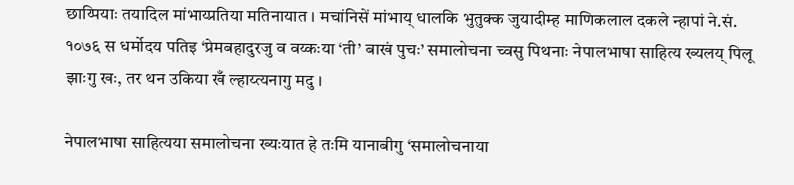छाय्पियाः तयादिल मांभाय्प्रतिया मतिनायात । मचांनिसें मांभाय् धालकि भुतुक्क जुयादीम्ह माणिकलाल दकले न्हापां ने.सं. १०७६ स धर्मोदय पतिइ ‘प्रेमबहादुरजु व वय्कःया ‘ती’ बाखं पुचः’ समालोचना च्वसु पिथनाः नेपालभाषा साहित्य ख्यलय् पिलू झाःगु खः, तर थन उकिया खँ ल्हाय्त्यनागु मदु ।

नेपालभाषा साहित्यया समालोचना ख्यःयात हे तःमि यानाबीगु ‘समालोचनाया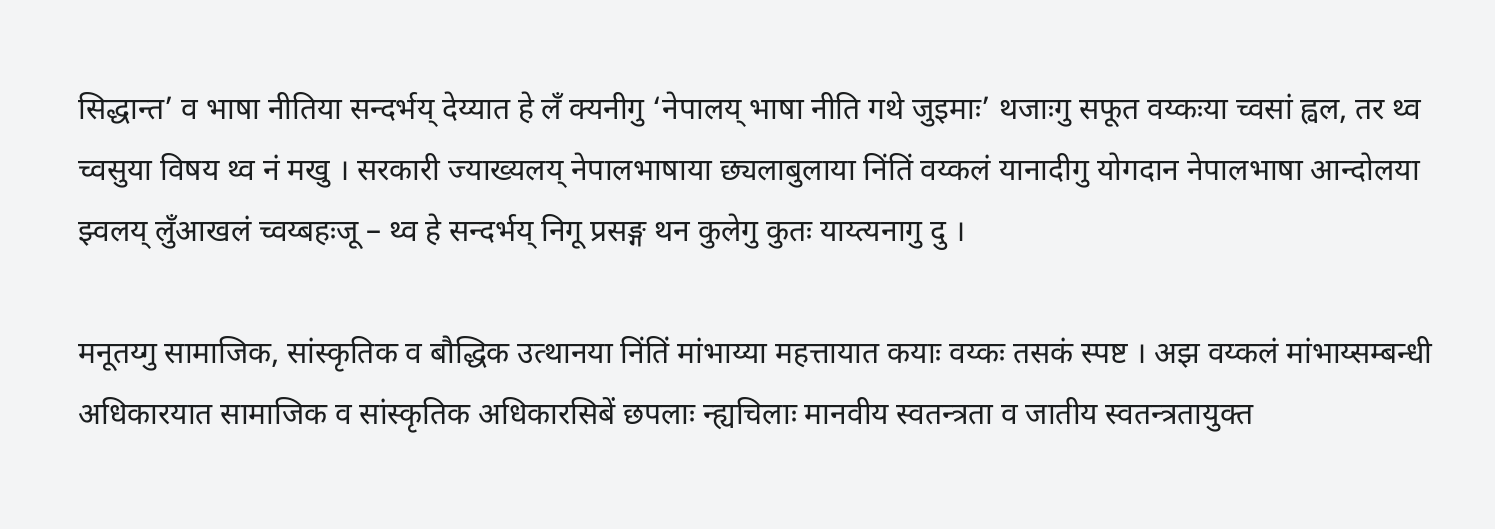सिद्धान्त’ व भाषा नीतिया सन्दर्भय् देय्यात हे लँ क्यनीगु ‘नेपालय् भाषा नीति गथे जुइमाः’ थजाःगु सफूत वय्कःया च्वसां ह्वल, तर थ्व च्वसुया विषय थ्व नं मखु । सरकारी ज्याख्यलय् नेपालभाषाया छ्यलाबुलाया निंतिं वय्कलं यानादीगु योगदान नेपालभाषा आन्दोलया झ्वलय् लुँआखलं च्वय्बहःजू – थ्व हे सन्दर्भय् निगू प्रसङ्ग थन कुलेगु कुतः याय्त्यनागु दु ।

मनूतय्गु सामाजिक, सांस्कृतिक व बौद्धिक उत्थानया निंतिं मांभाय्या महत्तायात कयाः वय्कः तसकं स्पष्ट । अझ वय्कलं मांभाय्सम्बन्धी अधिकारयात सामाजिक व सांस्कृतिक अधिकारसिबें छपलाः न्ह्यचिलाः मानवीय स्वतन्त्रता व जातीय स्वतन्त्रतायुक्त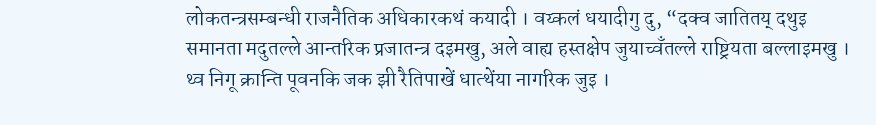लोकतन्त्रसम्बन्धी राजनैतिक अधिकारकथं कयादी । वय्कलं धयादीगु दु, “दक्व जातितय् दथुइ समानता मदुतल्ले आन्तरिक प्रजातन्त्र दइमखु, अले वाह्य हस्तक्षेप जुयाच्वँतल्ले राष्ट्रियता बल्लाइमखु । थ्व निगू क्रान्ति पूवनकि जक झी रैतिपाखें धात्थेंया नागरिक जुइ ।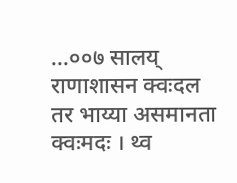...००७ सालय् राणाशासन क्वःदल तर भाय्या असमानता क्वःमदः । थ्व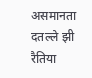असमानता दतल्ले झी रैतिया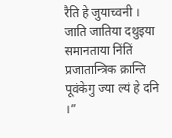रैति हे जुयाच्वनी । जाति जातिया दथुइया समानताया निंतिं प्रजातान्त्रिक क्रान्ति पूवंकेगु ज्या ल्यं हे दनि ।”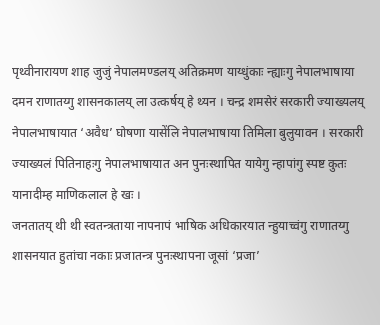पृथ्वीनारायण शाह जुजुं नेपालमण्डलय् अतिक्रमण याय्धुंकाः न्ह्याःगु नेपालभाषाया दमन राणातय्गु शासनकालय् ला उत्कर्षय् हे थ्यन । चन्द्र शमसेरं सरकारी ज्याख्यलय् नेपालभाषायात ‘अवैध’ घोषणा यासेंलि नेपालभाषाया तिमिला बुलुयावन । सरकारी ज्याख्यलं पितिनाहःगु नेपालभाषायात अन पुनःस्थापित यायेगु न्हापांगु स्पष्ट कुतः यानादीम्ह माणिकलाल हे खः ।
जनतातय् थी थी स्वतन्त्रताया नापनापं भाषिक अधिकारयात न्हुयाच्वंगु राणातय्गु शासनयात हुतांचा नकाः प्रजातन्त्र पुनःस्थापना जूसां ‘प्रजा’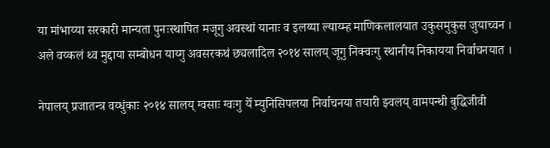या मांभाय्या सरकारी मान्यता पुनःस्थापित मजूगु अवस्थां यानाः व इलय्या ल्याय्म्ह माणिकलालयात उकुसमुकुस जुयाच्वन । अले वय्कलं थ्व मुद्दाया सम्बोधन याय्गु अवसरकथं छ्यलादिल २०१४ सालय् जूगु निक्वःगु स्थानीय निकायया निर्वाचनयात ।

नेपालय् प्रजातन्त्र वय्धुंकाः २०१४ सालय् ग्वसाः ग्वःगु येँ म्युनिसिपलया निर्वाचनया तयारी झ्वलय् वामपन्थी बुद्धिजीवी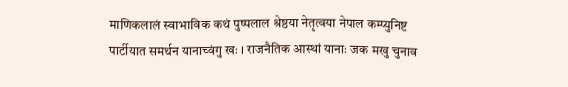माणिकलालं स्वाभाविक कथं पुष्पलाल श्रेष्ठया नेतृत्वया नेपाल कम्प्युनिष्ट पार्टीयात समर्थन यानाच्वंगु खः । राजनैतिक आस्थां यानाः जक मखु चुनाव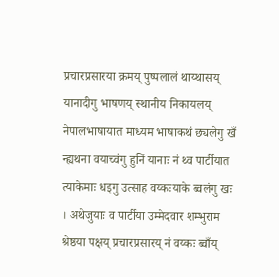प्रचारप्रसारया क्रमय् पुष्पलालं थाय्थासय् यानादीगु भाषणय् स्थानीय निकायलय् नेपालभाषायात माध्यम भाषाकथं छ्यलेगु खँ न्ह्यथना वयाच्वंगु हुनिं यानाः नं थ्व पार्टीयात त्याकेमाः धइगु उत्साह वय्कःयाके ब्वलंगु खः । अथेजुयाः व पार्टीया उम्मेदवार शम्भुराम श्रेष्ठया पक्षय् प्रचारप्रसारय् नं वय्कः ब्वाँय्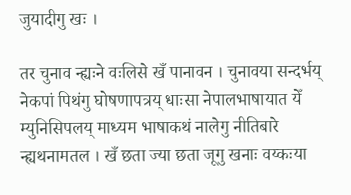जुयादीगु खः ।

तर चुनाव न्ह्यःने वःलिसे खँ पानावन । चुनावया सन्दर्भय् नेकपां पिथंगु घोषणापत्रय् धाःसा नेपालभाषायात येँ म्युनिसिपलय् माध्यम भाषाकथं नालेगु नीतिबारे न्ह्यथनामतल । खँ छता ज्या छता जूगु खनाः वय्कःया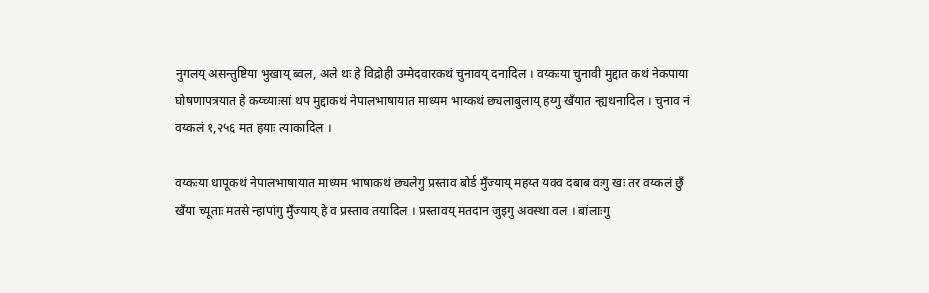नुगलय् असन्तुष्टिया भुखाय् ब्वल, अले थः हे विद्रोही उम्मेदवारकथं चुनावय् दनादिल । वय्कःया चुनावी मुद्दात कथं नेकपाया घोषणापत्रयात हे कय्च्याःसां थप मुद्दाकथं नेपालभाषायात माध्यम भाय्कथं छ्यलाबुलाय् हय्गु खँयात न्ह्यथनादिल । चुनाव नं वय्कलं १,२५६ मत हयाः त्याकादिल ।

वय्कःया धापूकथं नेपालभाषायात माध्यम भाषाकथं छ्यलेगु प्रस्ताव बोर्ड मुँज्याय् महय्त यक्व दबाब वःगु खः तर वय्कलं छुँ खँया च्यूताः मतसे न्हापांगु मुँज्याय् हे व प्रस्ताव तयादिल । प्रस्तावय् मतदान जुइगु अवस्था वल । बांलाःगु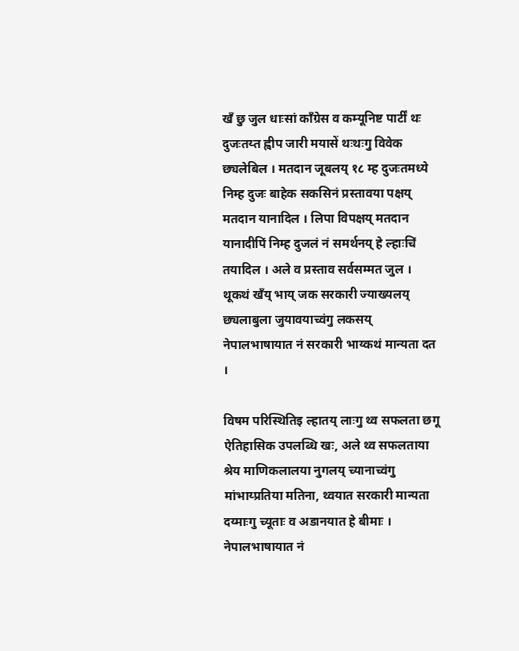खँ छु जुल धाःसां काँग्रेस व कम्यूनिष्ट पार्टीं थः दुजःतय्त ह्वीप जारी मयासें थःथःगु विवेक छ्यलेबिल । मतदान जूबलय् १८ म्ह दुजःतमध्ये निम्ह दुजः बाहेक सकसिनं प्रस्तावया पक्षय् मतदान यानादिल । लिपा विपक्षय् मतदान यानादीपिं निम्ह दुजलं नं समर्थनय् हे ल्हाःचिं तयादिल । अले व प्रस्ताव सर्वसम्मत जुल ।
थूकथं खँय् भाय् जक सरकारी ज्याख्यलय् छ्यलाबुला जुयावयाच्वंगु लकसय् नेपालभाषायात नं सरकारी भाय्कथं मान्यता दत ।

विषम परिस्थितिइ ल्हातय् लाःगु थ्व सफलता छगू ऐतिहासिक उपलब्धि खः, अले थ्व सफलताया श्रेय माणिकलालया नुगलय् च्यानाच्वंगु मांभाय्प्रतिया मतिना, थ्वयात सरकारी मान्यता
दय्माःगु च्यूताः व अडानयात हे बीमाः । नेपालभाषायात नं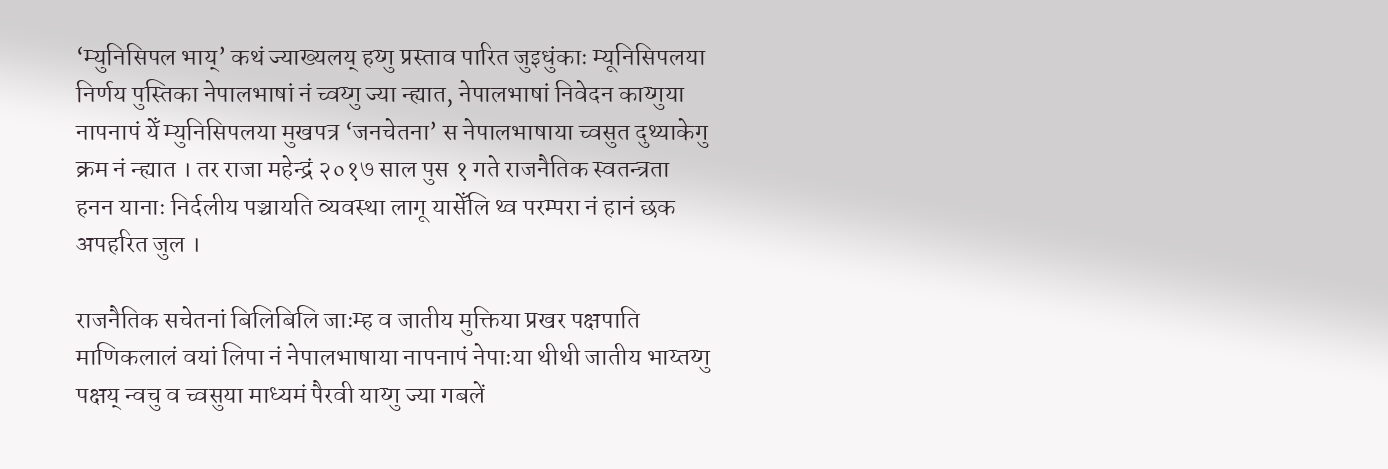‘म्युनिसिपल भाय्’ कथं ज्याख्यलय् हय्गु प्रस्ताव पारित जुइधुंकाः म्यूनिसिपलया निर्णय पुस्तिका नेपालभाषां नं च्वय्गु ज्या न्ह्यात, नेपालभाषां निवेदन काय्गुया नापनापं येँ म्युनिसिपलया मुखपत्र ‘जनचेतना’ स नेपालभाषाया च्वसुत दुथ्याकेगु क्रम नं न्ह्यात । तर राजा महेन्द्रं २०१७ साल पुस १ गते राजनैतिक स्वतन्त्रता हनन यानाः निर्दलीय पञ्चायति व्यवस्था लागू यासेँलि थ्व परम्परा नं हानं छक अपहरित जुल ।

राजनैतिक सचेतनां बिलिबिलि जाःम्ह व जातीय मुक्तिया प्रखर पक्षपाति माणिकलालं वयां लिपा नं नेपालभाषाया नापनापं नेपाःया थीथी जातीय भाय्तय्गु पक्षय् न्वचु व च्वसुया माध्यमं पैरवी याय्गु ज्या गबलें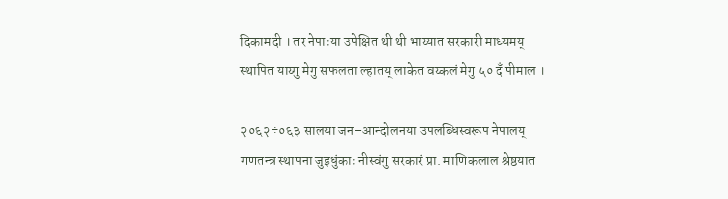दिकामदी । तर नेपाःया उपेक्षित थी थी भाय्यात सरकारी माध्यमय् स्थापित याय्गु मेगु सफलता ल्हातय् लाकेत वय्कलं मेगु ५० दँ पीमाल ।

२०६२÷०६३ सालया जन–आन्दोलनया उपलब्धिस्वरूप नेपालय् गणतन्त्र स्थापना जुइधुंकाः नीस्वंगु सरकारं प्रा. माणिकलाल श्रेष्ठयात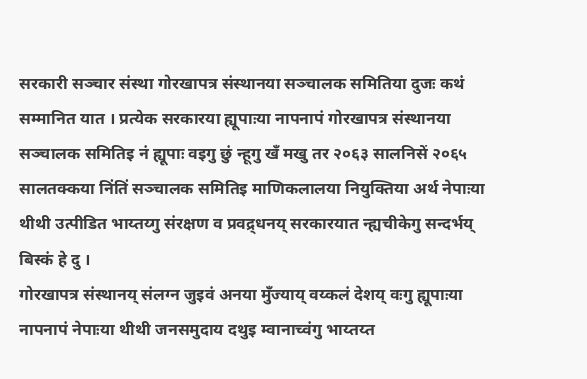सरकारी सञ्चार संस्था गोरखापत्र संस्थानया सञ्चालक समितिया दुजः कथं सम्मानित यात । प्रत्येक सरकारया ह्यूपाःया नापनापं गोरखापत्र संस्थानया सञ्चालक समितिइ नं ह्यूपाः वइगु छुं न्हूगु खँ मखु तर २०६३ सालनिसें २०६५ सालतक्कया निंतिं सञ्चालक समितिइ माणिकलालया नियुक्तिया अर्थ नेपाःया थीथी उत्पीडित भाय्तय्गु संरक्षण व प्रवद्र्धनय् सरकारयात न्ह्यचीकेगु सन्दर्भय् बिस्कं हे दु ।
गोरखापत्र संस्थानय् संलग्न जुइवं अनया मुँज्याय् वय्कलं देशय् वःगु ह्यूपाःया नापनापं नेपाःया थीथी जनसमुदाय दथुइ म्वानाच्वंगु भाय्तय्त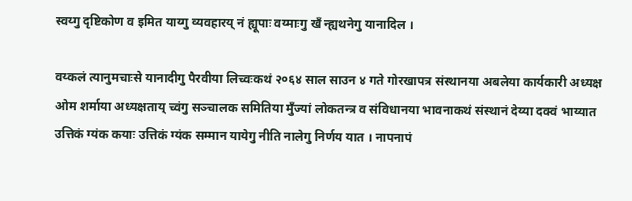स्वय्गु दृष्टिकोण व इमित याय्गु व्यवहारय् नं ह्यूपाः वय्माःगु खँ न्ह्यथनेगु यानादिल ।

वय्कलं त्यानुमचाःसे यानादीगु पैरवीया लिच्वःकथं २०६४ साल साउन ४ गते गोरखापत्र संस्थानया अबलेया कार्यकारी अध्यक्ष ओम शर्माया अध्यक्षताय् च्वंगु सञ्चालक समितिया मुँज्यां लोकतन्त्र व संविधानया भावनाकथं संस्थानं देय्या दक्वं भाय्यात उत्तिकं ग्यंक कयाः उत्तिकं ग्यंक सम्मान यायेगु नीति नालेगु निर्णय यात । नापनापं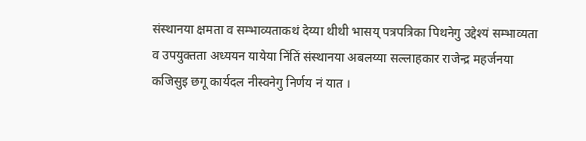संस्थानया क्षमता व सम्भाव्यताकथं देय्या थीथी भासय् पत्रपत्रिका पिथनेगु उद्देश्यं सम्भाव्यता व उपयुक्तता अध्ययन यायेया निंतिं संस्थानया अबलय्या सल्लाहकार राजेन्द्र महर्जनया कजिसुइ छगू कार्यदल नीस्वनेगु निर्णय नं यात ।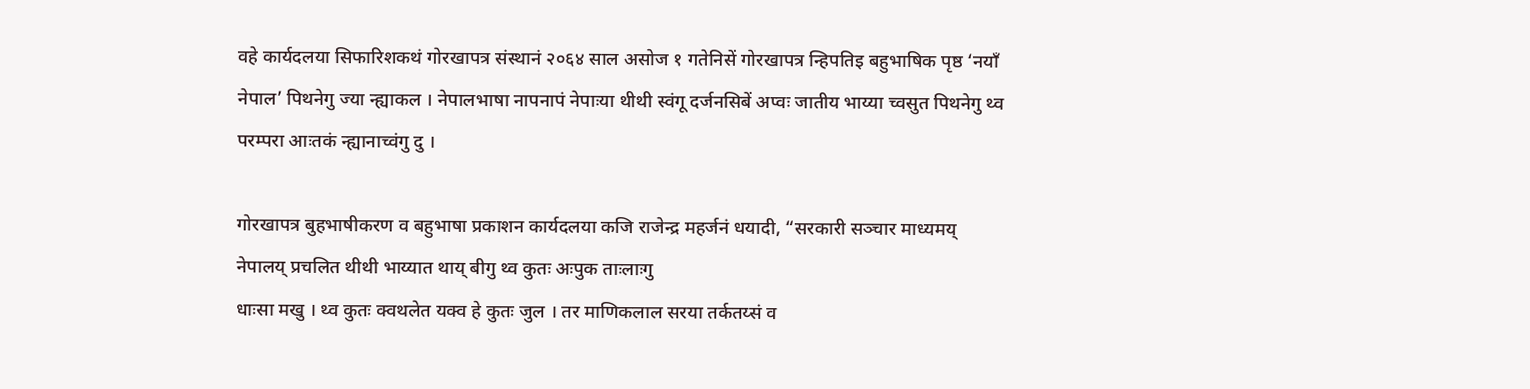वहे कार्यदलया सिफारिशकथं गोरखापत्र संस्थानं २०६४ साल असोज १ गतेनिसें गोरखापत्र न्हिपतिइ बहुभाषिक पृष्ठ ‘नयाँ नेपाल’ पिथनेगु ज्या न्ह्याकल । नेपालभाषा नापनापं नेपाःया थीथी स्वंगू दर्जनसिबें अप्वः जातीय भाय्या च्वसुत पिथनेगु थ्व परम्परा आःतकं न्ह्यानाच्वंगु दु ।

गोरखापत्र बुहभाषीकरण व बहुभाषा प्रकाशन कार्यदलया कजि राजेन्द्र महर्जनं धयादी, “सरकारी सञ्चार माध्यमय् नेपालय् प्रचलित थीथी भाय्यात थाय् बीगु थ्व कुतः अःपुक ताःलाःगु
धाःसा मखु । थ्व कुतः क्वथलेत यक्व हे कुतः जुल । तर माणिकलाल सरया तर्कतय्सं व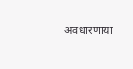अवधारणाया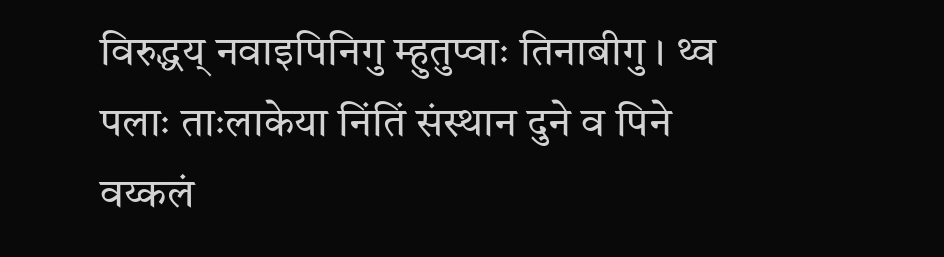विरुद्धय् नवाइपिनिगु म्हुतुप्वाः तिनाबीगु । थ्व पलाः ताःलाकेया निंतिं संस्थान दुने व पिने वय्कलं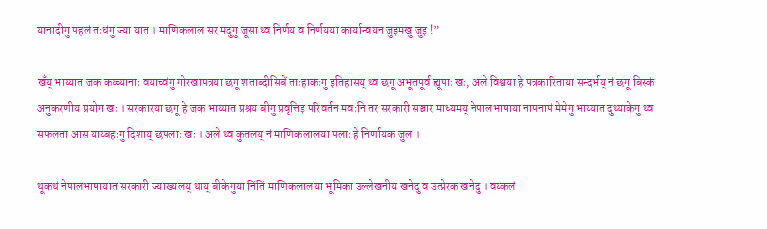यानादीगु पहलं तःधंगु ज्या यात । माणिकलाल सर मदुगु जूसा थ्व निर्णय व निर्णयया कार्यान्वयन जुइमखु जुइ !”

खँय् भाय्यात जक कय्च्यानाः वयाच्वंगु गोरखापत्रया छगू शताब्दीसिबें ताःहाकःगु इतिहासय् थ्व छगू अभूतपूर्व ह्यूपाः खः, अले विश्वया हे पत्रकारिताया सन्दर्भय् नं छगू बिस्कं अनुकरणीय प्रयोग खः । सरकारया छगू हे जक भाय्यात प्रश्रय बीगु प्रवृत्तिइ परिवर्तन मवःनि तर सरकारी सञ्चार माध्यमय् नेपालभाषाया नापनापं मेमेगु भाय्यात दुथ्याकेगु थ्व सफलता आस याय्बहःगु दिशाय् छपलाः खः । अले थ्व कुतलय् नं माणिकलालया पलाः हे निर्णायक जुल ।

थूकथं नेपालभाषायात सरकारी ज्याख्यलय् थाय् बीकेगुया निंतिं माणिकलालया भूमिका उल्लेखनीय खनेदु व उत्प्रेरक खनेदु । वय्कलं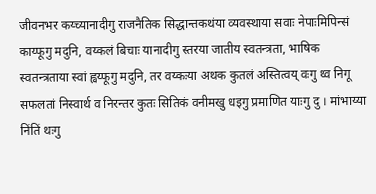जीवनभर कय्च्यानादीगु राजनैतिक सिद्धान्तकथंया व्यवस्थाया सवाः नेपाःमिपिन्सं काय्फूगु मदुनि, वय्कलं बिचाः यानादीगु स्तरया जातीय स्वतन्त्रता, भाषिक स्वतन्त्रताया स्वां ह्वय्फूगु मदुनि, तर वय्कःया अथक कुतलं अस्तित्वय् वःगु थ्व निगू सफलतां निस्वार्थ व निरन्तर कुतः सितिकं वनीमखु धइगु प्रमाणित याःगु दु । मांभाय्या निंतिं थःगु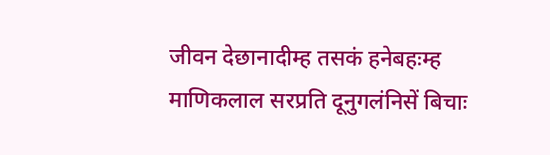जीवन देछानादीम्ह तसकं हनेबहःम्ह माणिकलाल सरप्रति दूनुगलंनिसें बिचाः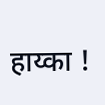हाय्का !